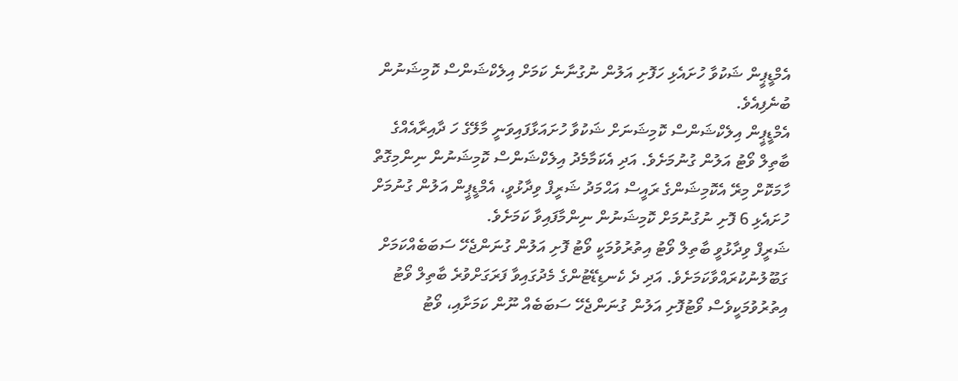އެމްޑީޕީން ޝަކުވާ ހުށައެޅި ހަފޮށި އަލުން ނުގުނާނެ ކަމަށް އިލެކްޝަންސް ކޮމިޝަނުން ބުނެފިއެވެ.
އެމްޑީޕީން އިލެކްޝަންސް ކޮމިޝަނަށް ޝަކުވާ ހުށައަޅާފައިވަނީ މާލޭގެ ހަ ދާއިރާއެއްގެ ބާތިލް ވޯޓު އަލުން ގުނުމަށެވެ. އަދި އެކަމާމެދު އިލެކްޝަންސް ކޮމިޝަނުން ނިންމިގޮތް ހާމަކޮށް މިރޭ އެކޮމިޝަންގެ ރައީސް އަޙްމަދު ޝަރީފް ވިދާޅުވީ، އެމްޑީޕީން އަލުން ގުނުމަށް ހުށައެޅި 6 ފޮށި ނުގުނުމަށް ކޮމިޝަނުން ނިންމާފައިވާ ކަމަށެވެ.
ޝަރީފް ވިދާޅުވީ ބާތިލް ވޯޓު އިތުރުވުމަކީ ވޯޓު ފޮށި އަލުން ގުނަންޖެހޭ ސަބަބެއްކަމަށް ގަބޫލުނުކުރައްވާކަމަށެވެ. އަދި ދެ ކެނޑިޑޭޓުންގެ މެދުގައިވާ ފަރަގަށްވުރެ ބާތިލް ވޯޓު އިތުރުވުމަކީވެސް ވޯޓުފޮށި އަލުން ގުނަންޖެހޭ ސަބަބެއް ނޫން ކަމަށާއި، ވޯޓު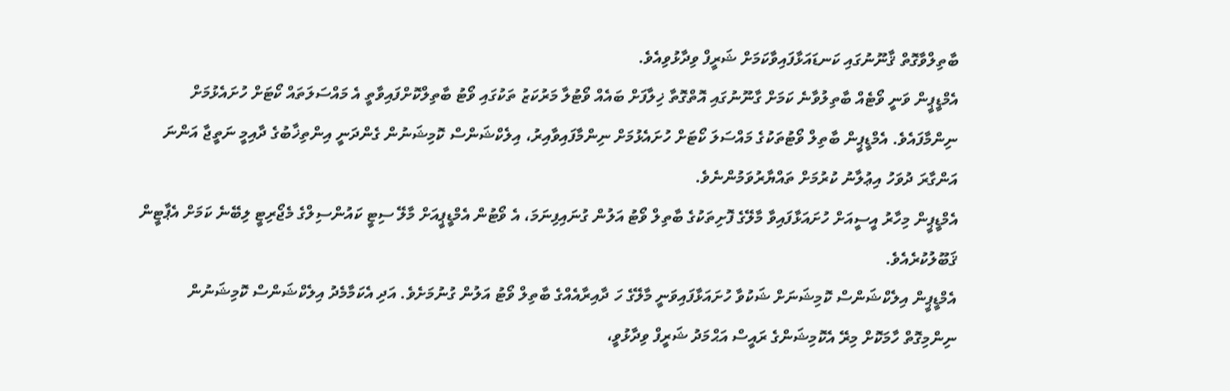ބާތިލްވާގޮތް ޤާނޫނުގައި ކަނޑައަޅާފައިވާކަމަށް ޝަރީފް ވިދާޅުވިއެވެ.
އެމްޑީޕީން ވަނީ ވޯޓެއް ބާތިލުވާނެ ކަމަށް ގާނޫނުގައި އޮތްގޮތާ ޚިލާފަށް ބައެއް ވޯޓުލާ މަރުކަޒު ތަކުގައި ވޯޓު ބާތިލްކޮށްފައިވާތީ އެ މައްސަލަތައް ކޯޓަށް ހުށައެޅުމަށް ނިންމާފައެވެ. އެމްޑީޕީން ބާތިލް ވޯޓުތަކުގެ މައްސަލަ ކޯޓަށް ހުށައެޅުމަށް ނިންމާފައިވާއިރު، އިލެކްޝަންސް ކޮމިޝަނުން ގެންދަނީ އިންތިޚާބުގެ ދާއިމީ ނަތީޖާ އަންނަ އަންގާރަ ދުވަހު އިޢުލާނު ކުރުމަށް ތައްޔާރުވަމުންނެވެ.
އެމްޑީޕީން މިހާރު އީސީއަށް ހުށައަޅާފައިވާ މާލޭގެ ފޮށިތަކުގެ ބާތިލް ވޯޓު އަލުން ގުނައިފިނަމަ، އެ ވޯޓުން އެމްޑީޕީއަށް މާލޭ ސިޓީ ކައުންސިލްގެ މެޖޯރިޓީ ލިބޭނެ ކަމަށް އެޕާޓީން ޤަބޫލުކުރެއެވެ.
އެމްޑީޕީން އިލެކްޝަންސް ކޮމިޝަނަށް ޝަކުވާ ހުށައަޅާފައިވަނީ މާލޭގެ ހަ ދާއިރާއެއްގެ ބާތިލް ވޯޓު އަލުން ގުނުމަށެވެ. އަދި އެކަމާމެދު އިލެކްޝަންސް ކޮމިޝަނުން ނިންމިގޮތް ހާމަކޮށް މިރޭ އެކޮމިޝަންގެ ރައީސް އަޙްމަދު ޝަރީފް ވިދާޅުވީ،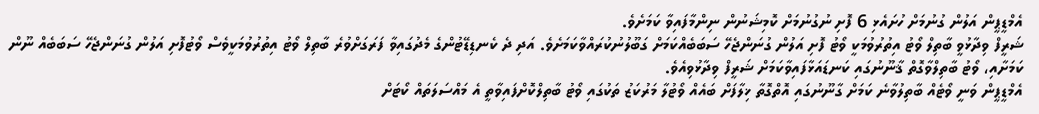އެމްޑީޕީން އަލުން ގުނުމަށް ހުށައެޅި 6 ފޮށި ނުގުނުމަށް ކޮމިޝަނުން ނިންމާފައިވާ ކަމަށެވެ.
ޝަރީފް ވިދާޅުވީ ބާތިލް ވޯޓު އިތުރުވުމަކީ ވޯޓު ފޮށި އަލުން ގުނަންޖެހޭ ސަބަބެއްކަމަށް ގަބޫލުނުކުރައްވާކަމަށެވެ. އަދި ދެ ކެނޑިޑޭޓުންގެ މެދުގައިވާ ފަރަގަށްވުރެ ބާތިލް ވޯޓު އިތުރުވުމަކީވެސް ވޯޓުފޮށި އަލުން ގުނަންޖެހޭ ސަބަބެއް ނޫން ކަމަށާއި، ވޯޓު ބާތިލްވާގޮތް ޤާނޫނުގައި ކަނޑައަޅާފައިވާކަމަށް ޝަރީފް ވިދާޅުވިއެވެ.
އެމްޑީޕީން ވަނީ ވޯޓެއް ބާތިލުވާނެ ކަމަށް ގާނޫނުގައި އޮތްގޮތާ ޚިލާފަށް ބައެއް ވޯޓުލާ މަރުކަޒު ތަކުގައި ވޯޓު ބާތިލްކޮށްފައިވާތީ އެ މައްސަލަތައް ކޯޓަށް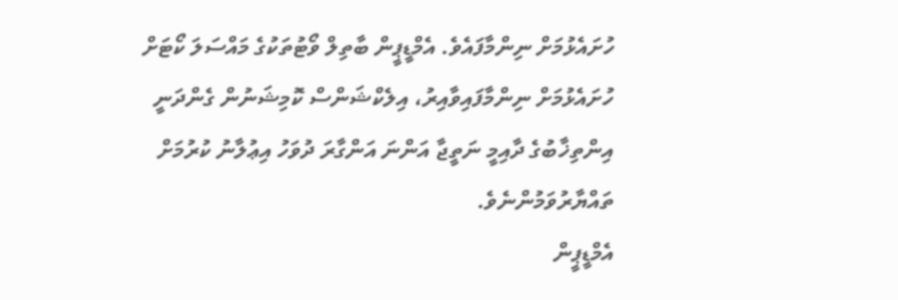ހުށައެޅުމަށް ނިންމާފައެވެ. އެމްޑީޕީން ބާތިލް ވޯޓުތަކުގެ މައްސަލަ ކޯޓަށް ހުށައެޅުމަށް ނިންމާފައިވާއިރު، އިލެކްޝަންސް ކޮމިޝަނުން ގެންދަނީ އިންތިޚާބުގެ ދާއިމީ ނަތީޖާ އަންނަ އަންގާރަ ދުވަހު އިޢުލާނު ކުރުމަށް ތައްޔާރުވަމުންނެވެ.
އެމްޑީޕީން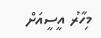މިހާރު އީސީއަށް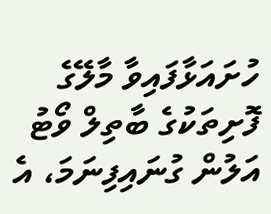ހުށައަޅާފައިވާ މާލޭގެ ފޮށިތަކުގެ ބާތިލް ވޯޓު އަލުން ގުނައިފިނަމަ، އެ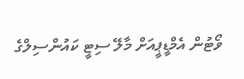ވޯޓުން އެމްޑީޕީއަށް މާލޭ ސިޓީ ކައުންސިލްގެ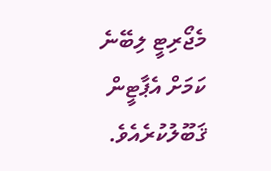މެޖޯރިޓީ ލިބޭނެ ކަމަށް އެޕާޓީން ޤަބޫލުކުރެއެވެ.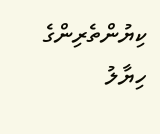ކިޔުންތެރިންގެ ހިޔާލު